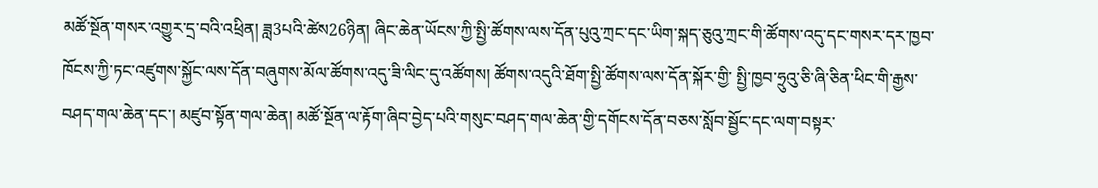མཚོ་སྔོན་གསར་འགྱུར་དྲ་བའི་འཕྲིན། ཟླ3པའི་ཚེས26ཉིན། ཞིང་ཆེན་ཡོངས་ཀྱི་སྤྱི་ཚོགས་ལས་དོན་པུའུ་ཀྲང་དང་ཡིག་སྐད་ཅུའུ་ཀྲང་གི་ཚོགས་འདུ་དང་གསར་དར་ཁྱབ་ཁོངས་ཀྱི་ཏང་འཛུགས་སྐྱོང་ལས་དོན་བཞུགས་མོལ་ཚོགས་འདུ་ཟི་ལིང་དུ་འཚོགས། ཚོགས་འདུའི་ཐོག་སྤྱི་ཚོགས་ལས་དོན་སྐོར་གྱི་ སྤྱི་ཁྱབ་ཧྲུའུ་ཅི་ཞི་ཅིན་ཕིང་གི་རྒྱས་བཤད་གལ་ཆེན་དང་། མཛུབ་སྟོན་གལ་ཆེན། མཚོ་སྔོན་ལ་རྟོག་ཞིབ་བྱེད་པའི་གསུང་བཤད་གལ་ཆེན་གྱི་དགོངས་དོན་བཅས་སློབ་སྦྱོང་དང་ལག་བསྟར་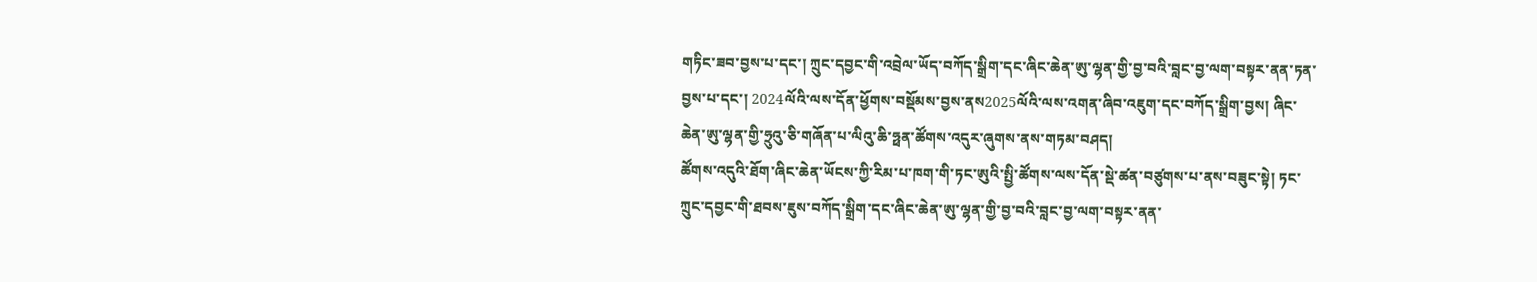གཏིང་ཟབ་བྱས་པ་དང་། ཀྲུང་དབྱང་གི་འབྲེལ་ཡོད་བཀོད་སྒྲིག་དང་ཞིང་ཆེན་ཨུ་ལྷན་གྱི་བྱ་བའི་བླང་བྱ་ལག་བསྟར་ནན་ཏན་བྱས་པ་དང་། 2024ལོའི་ལས་དོན་ཕྱོགས་བསྡོམས་བྱས་ནས2025ལོའི་ལས་འགན་ཞིབ་འཇུག་དང་བཀོད་སྒྲིག་བྱས། ཞིང་ཆེན་ཨུ་ལྷན་གྱི་ཧྲུའུ་ཅི་གཞོན་པ་ལིའུ་ཆི་ཧྥན་ཚོགས་འདུར་ཞུགས་ནས་གཏམ་བཤད།
ཚོགས་འདུའི་ཐོག་ཞིང་ཆེན་ཡོངས་ཀྱི་རིམ་པ་ཁག་གི་ཏང་ཨུའི་སྤྱི་ཚོགས་ལས་དོན་སྡེ་ཚན་བཙུགས་པ་ནས་བཟུང་སྟེ། ཏང་ཀྲུང་དབྱང་གི་ཐབས་ཇུས་བཀོད་སྒྲིག་དང་ཞིང་ཆེན་ཨུ་ལྷན་གྱི་བྱ་བའི་བླང་བྱ་ལག་བསྟར་ནན་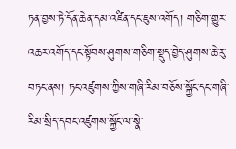ཏན་བྱས་ཏེ་དོན་ཆེན་དམ་འཛིན་དང་ཇུས་འགོད། གཅིག་གྱུར་འཆར་འགོད་དང་སྟོབས་ཤུགས་གཅིག་སྡུད་བྱེད་ཤུགས་ཆེ་རུ་བཏང་ནས། ཏང་འཛུགས་ཀྱིས་གཞི་རིམ་བཅོས་སྐྱོང་དང་གཞི་རིམ་སྲིད་དབང་འཛུགས་སྐྱོང་ལ་སྣེ་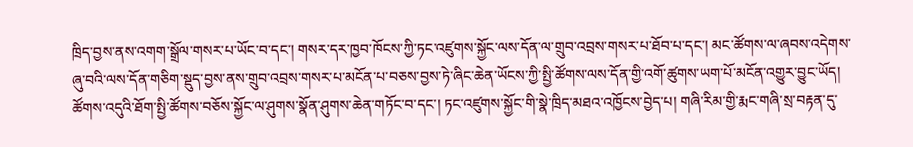ཁྲིད་བྱས་ནས་འགག་སྒྲོལ་གསར་པ་ཡོང་བ་དང་། གསར་དར་ཁྱབ་ཁོངས་ཀྱི་ཏང་འཛུགས་སྐྱོང་ལས་དོན་ལ་གྲུབ་འབྲས་གསར་པ་ཐོབ་པ་དང་། མང་ཚོགས་ལ་ཞབས་འདེགས་ཞུ་བའི་ལས་དོན་གཅིག་སྡུད་བྱས་ནས་གྲུབ་འབྲས་གསར་པ་མངོན་པ་བཅས་བྱས་ཏེ་ཞིང་ཆེན་ཡོངས་ཀྱི་སྤྱི་ཚོགས་ལས་དོན་གྱི་འགོ་ཚུགས་ཡག་པོ་མངོན་འགྱུར་བྱུང་ཡོད།
ཚོགས་འདུའི་ཐོག་སྤྱི་ཚོགས་བཅོས་སྐྱོང་ལ་ཤུགས་སྣོན་ཤུགས་ཆེན་གཏོང་བ་དང་། ཏང་འཛུགས་སྐྱོང་གི་སྣེ་ཁྲིད་མཐའ་འཁྱོངས་བྱེད་པ། གཞི་རིམ་གྱི་རྨང་གཞི་སྲ་བརྟན་དུ་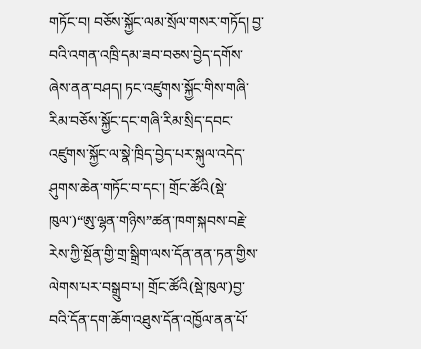གཏོང་བ། བཅོས་སྐྱོང་ལམ་སྲོལ་གསར་གཏོད། བྱ་བའི་འགན་འཁྲི་དམ་ཟབ་བཅས་བྱེད་དགོས་ཞེས་ནན་བཤད། ཏང་འཛུགས་སྐྱོང་གིས་གཞི་རིམ་བཅོས་སྐྱོང་དང་གཞི་རིམ་སྲིད་དབང་འཛུགས་སྐྱོང་ལ་སྣེ་ཁྲིད་བྱེད་པར་སྐུལ་འདེད་ཤུགས་ཆེན་གཏོང་བ་དང་། གྲོང་ཚོའི(སྡེ་ཁུལ་)“ཨུ་ལྷན་གཉིས”ཚན་ཁག་སྐབས་བརྗེ་རེས་ཀྱི་སྔོན་གྱི་གྲ་སྒྲིག་ལས་དོན་ནན་ཏན་གྱིས་ལེགས་པར་བསྒྲུབ་པ། གྲོང་ཚོའི(སྡེ་ཁུལ་)བྱ་བའི་དོན་དག་ཆོག་འཐུས་དོན་འཁྱོལ་ནན་པོ་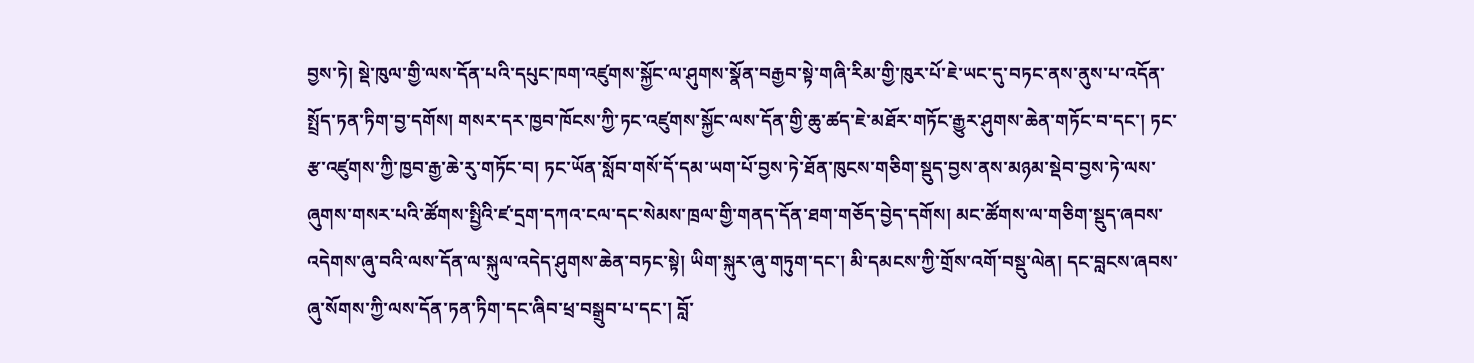བྱས་ཏེ། སྡེ་ཁུལ་གྱི་ལས་དོན་པའི་དཔུང་ཁག་འཛུགས་སྐྱོང་ལ་ཤུགས་སྣོན་བརྒྱབ་སྟེ་གཞི་རིམ་གྱི་ཁུར་པོ་ཇེ་ཡང་དུ་བཏང་ནས་ནུས་པ་འདོན་སྤྲོད་ཏན་ཏིག་བྱ་དགོས། གསར་དར་ཁྱབ་ཁོངས་ཀྱི་ཏང་འཛུགས་སྐྱོང་ལས་དོན་གྱི་ཆུ་ཚད་ཇེ་མཐོར་གཏོང་རྒྱུར་ཤུགས་ཆེན་གཏོང་བ་དང་། ཏང་རྩ་འཛུགས་ཀྱི་ཁྱབ་རྒྱ་ཆེ་རུ་གཏོང་བ། ཏང་ཡོན་སློབ་གསོ་དོ་དམ་ཡག་པོ་བྱས་ཏེ་ཐོན་ཁུངས་གཅིག་སྡུད་བྱས་ནས་མཉམ་སྡེབ་བྱས་ཏེ་ལས་ཞུགས་གསར་པའི་ཚོགས་སྤྱིའི་ཛ་དྲག་དཀའ་ངལ་དང་སེམས་ཁྲལ་གྱི་གནད་དོན་ཐག་གཅོད་བྱེད་དགོས། མང་ཚོགས་ལ་གཅིག་སྡུད་ཞབས་འདེགས་ཞུ་བའི་ལས་དོན་ལ་སྐུལ་འདེད་ཤུགས་ཆེན་བཏང་སྟེ། ཡིག་སྐུར་ཞུ་གཏུག་དང་། མི་དམངས་ཀྱི་གྲོས་འགོ་བསྡུ་ལེན། དང་བླངས་ཞབས་ཞུ་སོགས་ཀྱི་ལས་དོན་ཏན་ཏིག་དང་ཞིབ་ཕྲ་བསྒྲུབ་པ་དང་། བློ་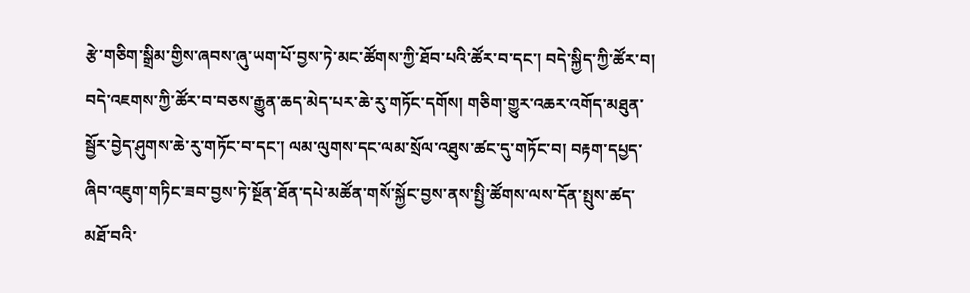རྩེ་གཅིག་སྒྲིམ་གྱིས་ཞབས་ཞུ་ཡག་པོ་བྱས་ཏེ་མང་ཚོགས་ཀྱི་ཐོབ་པའི་ཚོར་བ་དང་། བདེ་སྐྱིད་ཀྱི་ཚོར་བ། བདེ་འཇགས་ཀྱི་ཚོར་བ་བཅས་རྒྱུན་ཆད་མེད་པར་ཆེ་རུ་གཏོང་དགོས། གཅིག་གྱུར་འཆར་འགོད་མཐུན་སྦྱོར་བྱེད་ཤུགས་ཆེ་རུ་གཏོང་བ་དང་། ལམ་ལུགས་དང་ལམ་སྲོལ་འཐུས་ཚང་དུ་གཏོང་བ། བརྟག་དཔྱད་ཞིབ་འཇུག་གཏིང་ཟབ་བྱས་ཏེ་སྔོན་ཐོན་དཔེ་མཚོན་གསོ་སྐྱོང་བྱས་ནས་སྤྱི་ཚོགས་ལས་དོན་སྤུས་ཚད་མཐོ་བའི་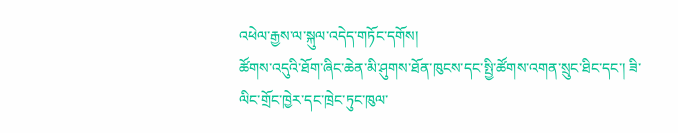འཕེལ་རྒྱས་ལ་སྐུལ་འདེད་གཏོང་དགོས།
ཚོགས་འདུའི་ཐོག་ཞིང་ཆེན་མི་ཤུགས་ཐོན་ཁུངས་དང་སྤྱི་ཚོགས་འགན་སྲུང་ཐིང་དང་། ཟི་ལིང་གྲོང་ཁྱེར་དང་ཁྲེང་ཏུང་ཁུལ་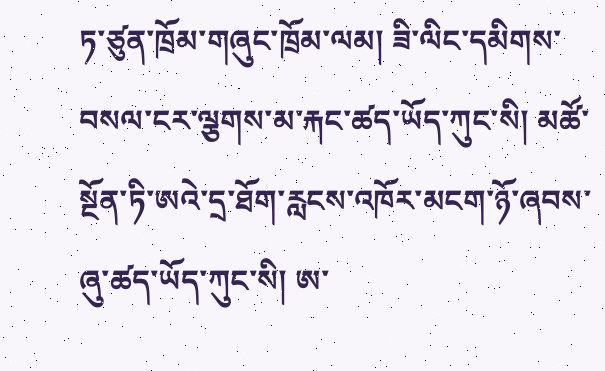ཏ་ཙུན་ཁྲོམ་གཞུང་ཁྲོམ་ལམ། ཟི་ལིང་དམིགས་བསལ་ངར་ལྕགས་མ་རྐང་ཚད་ཡོད་ཀུང་སི། མཚོ་སྔོན་ཏི་ཨའེ་དྲ་ཐོག་རླངས་འཁོར་མངག་ཉོ་ཞབས་ཞུ་ཚད་ཡོད་ཀུང་སི། ཨ་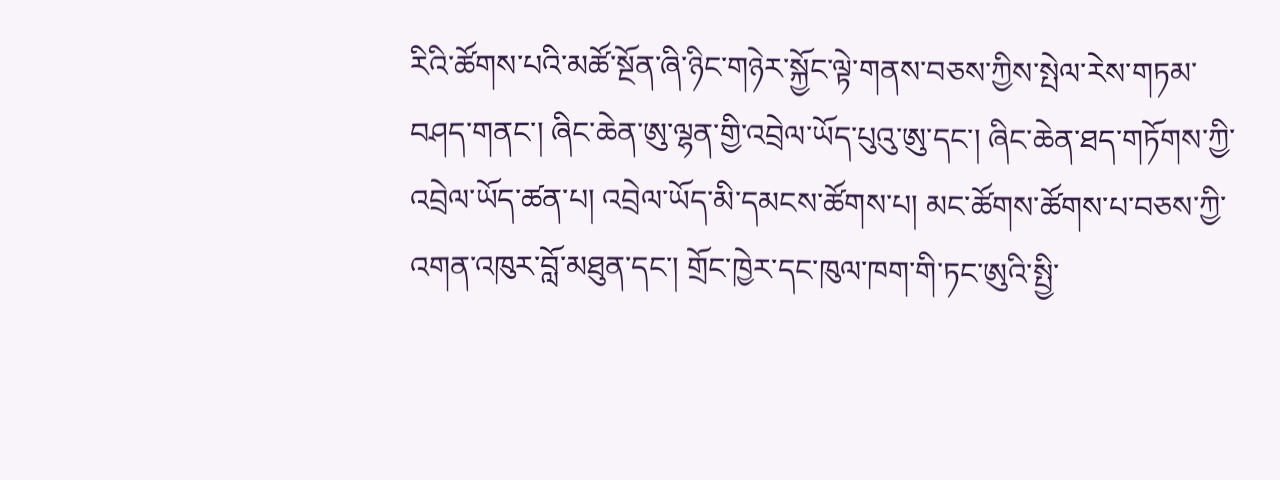རིའི་ཚོགས་པའི་མཚོ་སྔོན་ཞི་ཉིང་གཉེར་སྐྱོང་ལྟེ་གནས་བཅས་ཀྱིས་སྤེལ་རེས་གཏམ་བཤད་གནང་། ཞིང་ཆེན་ཨུ་ལྷན་གྱི་འབྲེལ་ཡོད་པུའུ་ཨུ་དང་། ཞིང་ཆེན་ཐད་གཏོགས་ཀྱི་འབྲེལ་ཡོད་ཚན་པ། འབྲེལ་ཡོད་མི་དམངས་ཚོགས་པ། མང་ཚོགས་ཚོགས་པ་བཅས་ཀྱི་འགན་འཁུར་བློ་མཐུན་དང་། གྲོང་ཁྱེར་དང་ཁུལ་ཁག་གི་ཏང་ཨུའི་སྤྱི་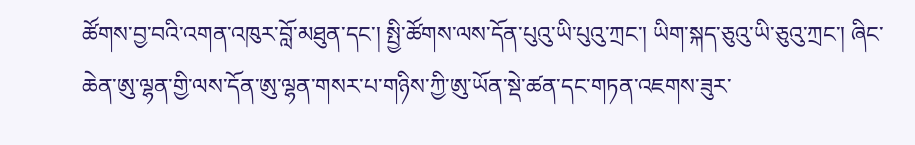ཚོགས་བྱ་བའི་འགན་འཁུར་བློ་མཐུན་དང་། སྤྱི་ཚོགས་ལས་དོན་པུའུ་ཡི་པུའུ་ཀྲང་། ཡིག་སྐད་ཅུའུ་ཡི་ཅུའུ་ཀྲང་། ཞིང་ཆེན་ཨུ་ལྷན་གྱི་ལས་དོན་ཨུ་ལྷན་གསར་པ་གཉིས་ཀྱི་ཨུ་ཡོན་སྡེ་ཚན་དང་གཏན་འཇགས་ཟུར་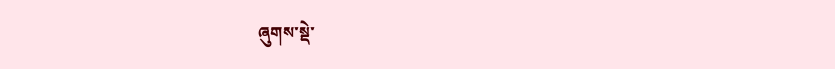ཞུགས་སྡེ་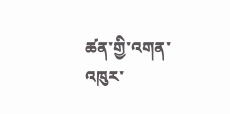ཚན་གྱི་འགན་འཁུར་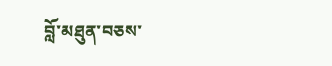བློ་མཐུན་བཅས་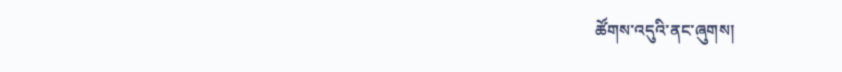ཚོགས་འདུའི་ནང་ཞུགས།